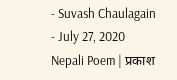- Suvash Chaulagain
- July 27, 2020
Nepali Poem | प्रकाश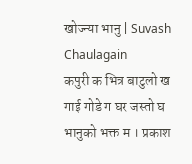खोज्न्या भानु | Suvash Chaulagain
कपुरी क भित्र बाटुलो ख गाई गोडे ग घर जस्तो घ भानुको भक्त म । प्रकाश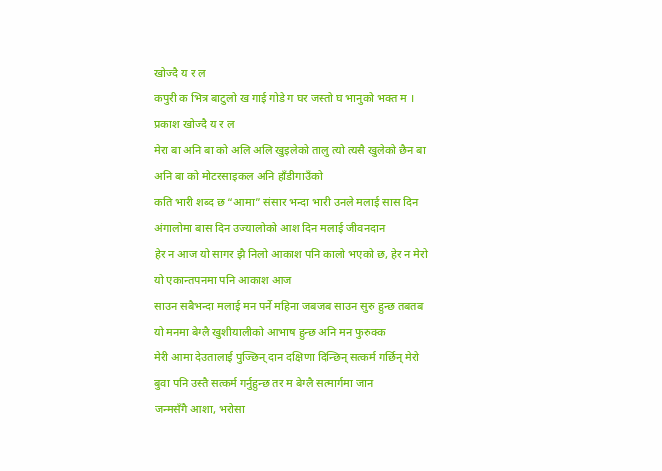खोज्दै य र ल
कपुरी क भित्र बाटुलो ख गाई गोडे ग घर जस्तो घ भानुको भक्त म । प्रकाश खोज्दै य र ल
मेरा बा अनि बा को अलि अलि खुइलेको तालु त्यो त्यसै खुलेको छैन बा अनि बा को मोटरसाइकल अनि हाँडीगाउँको
कति भारी शब्द छ “आमा” संसार भन्दा भारी उनले मलाई सास दिन अंगालोमा बास दिन उज्यालोको आश दिन मलाई जीवनदान
हेर न आज यो सागर झै निलो आकाश पनि कालो भएको छ, हेर न मेरो यो एकान्तपनमा पनि आकाश आज
साउन सबैभन्दा मलाई मन पर्ने महिना जबजब साउन सुरु हुन्छ तबतब यो मनमा बेग्लै खुशीयालीको आभाष हुन्छ अनि मन फुरुक्क
मेरी आमा देउतालाई पुज्छिन् दान दक्षिणा दिन्छिन् सत्कर्म गर्छिन् मेरो बुवा पनि उस्तै सत्कर्म गर्नुहुन्छ तर म बेग्लै सत्मार्गमा जान
जन्मसँगै आशा, भरोसा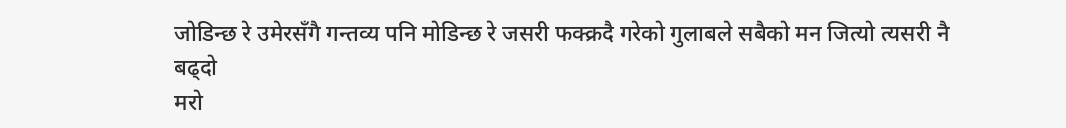जोडिन्छ रे उमेरसँगै गन्तव्य पनि मोडिन्छ रे जसरी फक्क्रदै गरेको गुलाबले सबैको मन जित्यो त्यसरी नै बढ्दो
मरो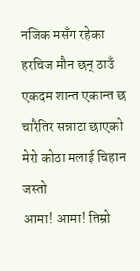नजिक मसँग रहेका हरचिज मौन छन् ठाउँ एकदम शान्त एकान्त छ चारैतिर सन्नाटा छाएको मेरो कोठा मलाई चिहान जस्तो
आमा! आमा! तिम्रो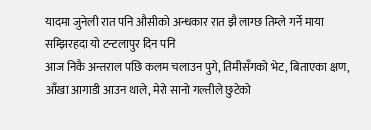यादमा जुनेली रात पनि औसीको अन्धकार रात झै लाग्छ तिम्ले गर्ने माया सम्झिरहदा यो टन्टलापुर दिन पनि
आज निकै अन्तराल पछि कलम चलाउन पुगे, तिमीसँगको भेट, बिताएका क्षण, आँखा आगाडी आउन थाले, मेरो सानो गल्तीले छुटेको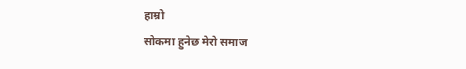हाम्रो
सोकमा हुनेछ मेरो समाज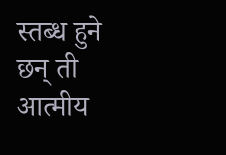स्तब्ध हुने छन् ती आत्मीय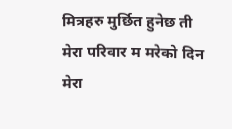मित्रहरु मुर्छित हुनेछ ती मेरा परिवार म मरेको दिन मेरा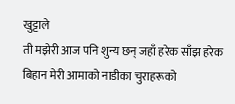खुट्टाले
ती मझेरी आज पनि शुन्य छन् जहाँ हरेक साँझ हरेक बिहान मेरी आमाको नाडीका चुराहरूको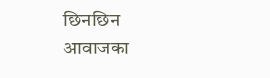छिनछिन आवाजका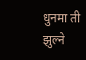धुनमा ती झुल्ने